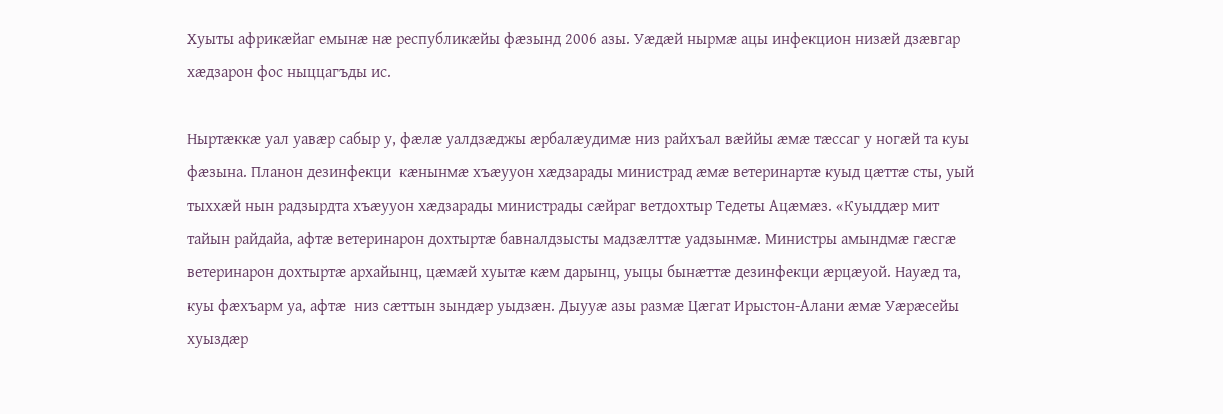Хуыты африкæйаг емынæ нæ республикæйы фæзынд 2006 азы. Уæдæй нырмæ ацы инфекцион низæй дзæвгар хæдзарон фос ныццагъды ис.

Ныртæккæ уал уавæр сабыр у, фæлæ уалдзæджы æрбалæудимæ низ райхъал вæййы æмæ тæссаг у ногæй та куы фæзына. Планон дезинфекци  кæнынмæ хъæууон хæдзарады министрад æмæ ветеринартæ куыд цæттæ сты, уый тыххæй нын радзырдта хъæууон хæдзарады министрады сæйраг ветдохтыр Тедеты Ацæмæз. «Куыддæр мит тайын райдайа, афтæ ветеринарон дохтыртæ бавналдзысты мадзæлттæ уадзынмæ. Министры амындмæ гæсгæ ветеринарон дохтыртæ архайынц, цæмæй хуытæ кæм дарынц, уыцы бынæттæ дезинфекци æрцæуой. Науæд та, куы фæхъарм уа, афтæ  низ сæттын зындæр уыдзæн. Дыууæ азы размæ Цæгат Ирыстон-Алани æмæ Уæрæсейы хуыздæр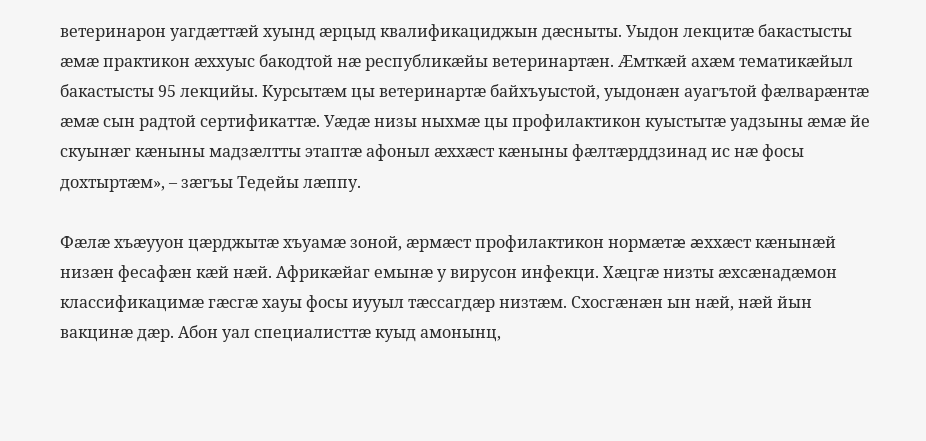ветеринарон уагдæттæй хуынд æрцыд квалификациджын дæсныты. Уыдон лекцитæ бакастысты æмæ практикон æххуыс бакодтой нæ республикæйы ветеринартæн. Æмткæй ахæм тематикæйыл бакастысты 95 лекцийы. Курсытæм цы ветеринартæ байхъуыстой, уыдонæн ауагътой фæлварæнтæ æмæ сын радтой сертификаттæ. Уæдæ низы ныхмæ цы профилактикон куыстытæ уадзыны æмæ йе скуынæг кæныны мадзæлтты этаптæ афоныл æххæст кæныны фæлтæрддзинад ис нæ фосы дохтыртæм», – зæгъы Тедейы лæппу.

Фæлæ хъæууон цæрджытæ хъуамæ зоной, æрмæст профилактикон нормæтæ æххæст кæнынæй низæн фесафæн кæй нæй. Африкæйаг емынæ у вирусон инфекци. Хæцгæ низты æхсæнадæмон классификацимæ гæсгæ хауы фосы иууыл тæссагдæр низтæм. Схосгæнæн ын нæй, нæй йын вакцинæ дæр. Абон уал специалисттæ куыд амонынц,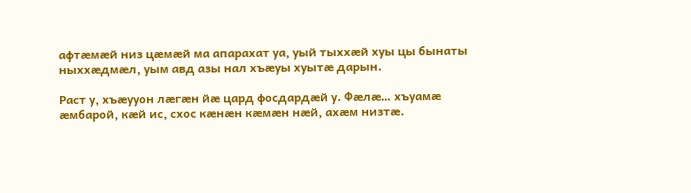афтæмæй низ цæмæй ма апарахат уа, уый тыххæй хуы цы бынаты ныххæдмæл, уым авд азы нал хъæуы хуытæ дарын.

Раст у, хъæууон лæгæн йæ цард фосдардæй у. Фæлæ… хъуамæ æмбарой, кæй ис, схос кæнæн кæмæн нæй, ахæм низтæ.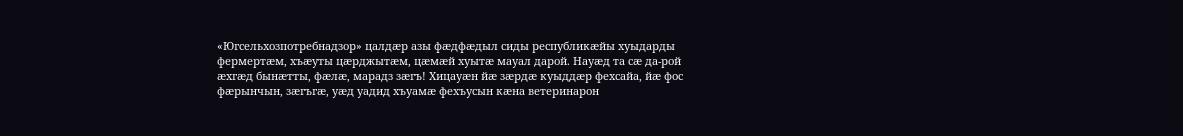«Югсельхозпотребнадзор» цалдæр азы фæдфæдыл сиды республикæйы хуыдарды фермертæм, хъæуты цæрджытæм, цæмæй хуытæ мауал дарой. Науæд та сæ да-рой æхгæд бынæтты, фæлæ, марадз зæгъ! Хицауæн йæ зæрдæ куыддæр фехсайа, йæ фос фæрынчын, зæгъгæ, уæд уадид хъуамæ фехъусын кæна ветеринарон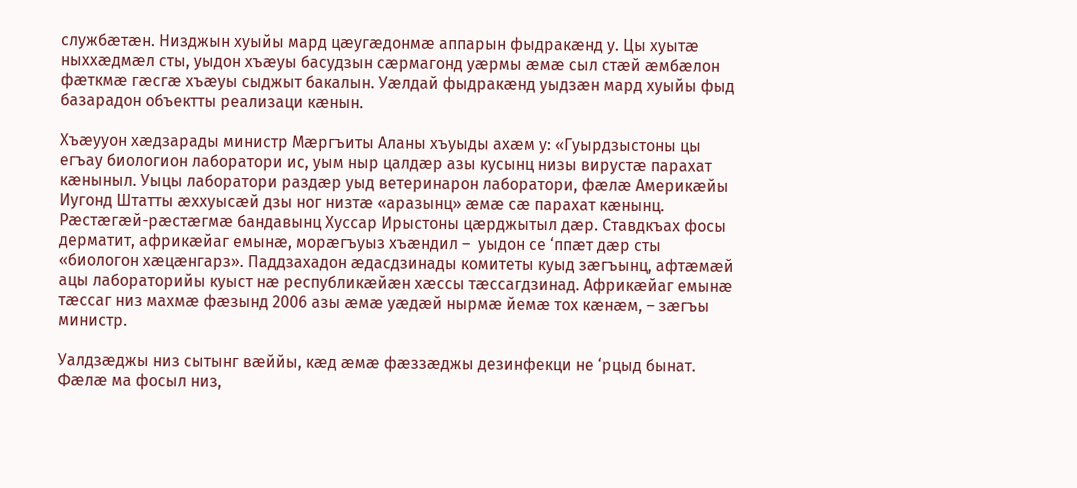службæтæн. Низджын хуыйы мард цæугæдонмæ аппарын фыдракæнд у. Цы хуытæ ныххæдмæл сты, уыдон хъæуы басудзын сæрмагонд уæрмы æмæ сыл стæй æмбæлон фæткмæ гæсгæ хъæуы сыджыт бакалын. Уæлдай фыдракæнд уыдзæн мард хуыйы фыд базарадон объектты реализаци кæнын.

Хъæууон хæдзарады министр Мæргъиты Аланы хъуыды ахæм у: «Гуырдзыстоны цы егъау биологион лаборатори ис, уым ныр цалдæр азы кусынц низы вирустæ парахат кæныныл. Уыцы лаборатори раздæр уыд ветеринарон лаборатори, фæлæ Америкæйы Иугонд Штатты æххуысæй дзы ног низтæ «аразынц» æмæ сæ парахат кæнынц. Рæстæгæй-рæстæгмæ бандавынц Хуссар Ирыстоны цæрджытыл дæр. Ставдкъах фосы дерматит, африкæйаг емынæ, морæгъуыз хъæндил –  уыдон се ‘ппæт дæр сты «биологон хæцæнгарз». Паддзахадон æдасдзинады комитеты куыд зæгъынц, афтæмæй ацы лабораторийы куыст нæ республикæйæн хæссы тæссагдзинад. Африкæйаг емынæ тæссаг низ махмæ фæзынд 2006 азы æмæ уæдæй нырмæ йемæ тох кæнæм, – зæгъы министр.

Уалдзæджы низ сытынг вæййы, кæд æмæ фæззæджы дезинфекци не ‘рцыд бынат. Фæлæ ма фосыл низ,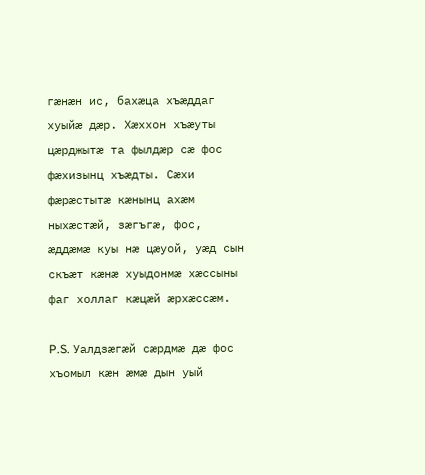гæнæн ис, бахæца хъæддаг хуыйæ дæр. Хæххон хъæуты цæрджытæ та фылдæр сæ фос фæхизынц хъæдты. Сæхи фæрæстытæ кæнынц ахæм ныхæстæй, зæгъгæ, фос, æддæмæ куы нæ цæуой, уæд сын  скъæт кæнæ хуыдонмæ хæссыны фаг холлаг кæцæй æрхæссæм.

P.S. Уалдзæгæй сæрдмæ дæ фос хъомыл кæн æмæ дын уый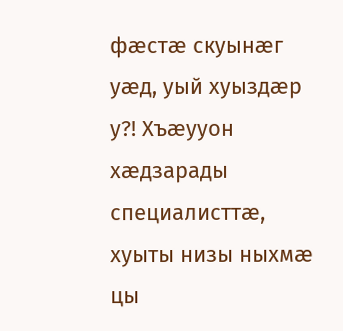фæстæ скуынæг уæд, уый хуыздæр у?! Хъæууон хæдзарады специалисттæ, хуыты низы ныхмæ цы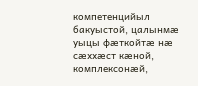компетенцийыл бакуыстой, цалынмæ уыцы фæткойтæ нæ сæххæст кæной, комплексонæй,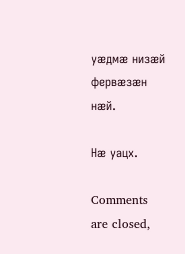уæдмæ низæй фервæзæн нæй.

Нæ уацх.

Comments are closed,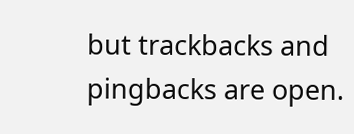but trackbacks and pingbacks are open.